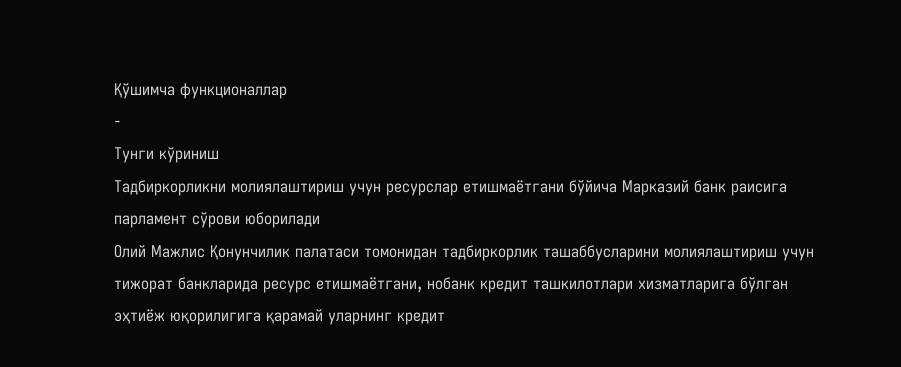Қўшимча функционаллар
-
Тунги кўриниш
Тадбиркорликни молиялаштириш учун ресурслар етишмаётгани бўйича Марказий банк раисига парламент сўрови юборилади
Олий Мажлис Қонунчилик палатаси томонидан тадбиркорлик ташаббусларини молиялаштириш учун тижорат банкларида ресурс етишмаётгани, нобанк кредит ташкилотлари хизматларига бўлган эҳтиёж юқорилигига қарамай уларнинг кредит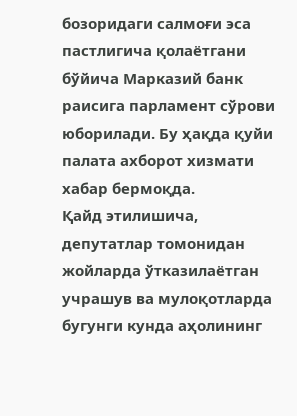бозоридаги салмоғи эса пастлигича қолаётгани бўйича Марказий банк раисига парламент сўрови юборилади. Бу ҳақда қуйи палата ахборот хизмати хабар бермоқда.
Қайд этилишича, депутатлар томонидан жойларда ўтказилаётган учрашув ва мулоқотларда бугунги кунда аҳолининг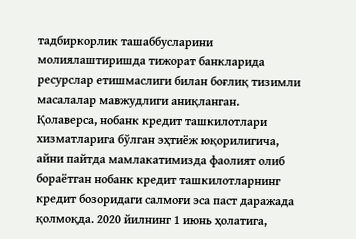тадбиркорлик ташаббусларини молиялаштиришда тижорат банкларида ресурслар етишмаслиги билан боғлиқ тизимли масалалар мавжудлиги аниқланган.
Қолаверса, нобанк кредит ташкилотлари хизматларига бўлган эҳтиёж юқорилигича, айни пайтда мамлакатимизда фаолият олиб бораётган нобанк кредит ташкилотларнинг кредит бозоридаги салмоғи эса паст даражада қолмоқда. 2020 йилнинг 1 июнь ҳолатига,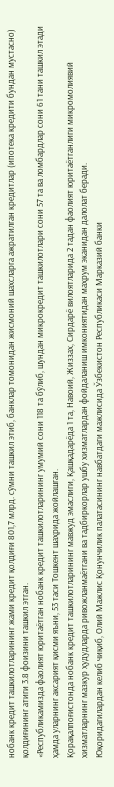нобанк кредит ташкилотларининг жами кредит қолдиғи 801,7 млрд. сўмни ташкил этиб, банклар томонидан жисмоний шахсларга ажратилган кредитлар (ипотека кредити бундан мустасно) қолдиғининг атиги 3.8 фоизини ташкил этган.
«Республикамизда фаолият юритаётган нобанк кредит ташкилотларининг умумий сони 118 та бўлиб, шундан микрокредит ташкилотлари сони 57 та ва ломбардлар сони 61 тани ташкил этади ҳамда уларнинг аксарият қисми яъни, 53 таси Тошкент шаҳрида жойлашган.
Қорақалпоғистонда нобанк кредит ташкилотларининг мавжуд эмаслиги, Қашқадарёда 1 та, Навоий, Жиззах, Сирдарё вилоятларида 2 тадан фаолият юритаётганлиги микромолиявий хизматларнинг мазкур ҳудудларда ривожланмаётгани ва тадбиркорлар ушбу хизматлардан фойдаланиш имкониятидан маҳрум эканидан далолат беради.
Юқоридагилардан келиб чиқиб, Олий Мажлис Қонунчилик палатасининг навбатдаги мажлисида Ўзбекистон Республикаси Марказий банки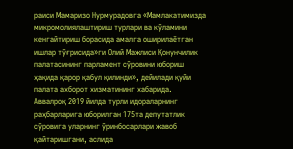раиси Мамаризо Нурмурадовга «Мамлакатимизда микромолиялаштириш турлари ва кўламини кенгайтириш борасида амалга оширилаётган ишлар тўғрисида»ги Олий Мажлиси Қонунчилик палатасининг парламент сўровини юбориш ҳақида қарор қабул қилинди», дейилади қуйи палата ахборот хизматининг хабарида.
Аввалроқ 2019 йилда турли идораларнинг раҳбарларига юборилган 175та депутатлик сўровига уларнинг ўринбосарлари жавоб қайтаришгани, аслида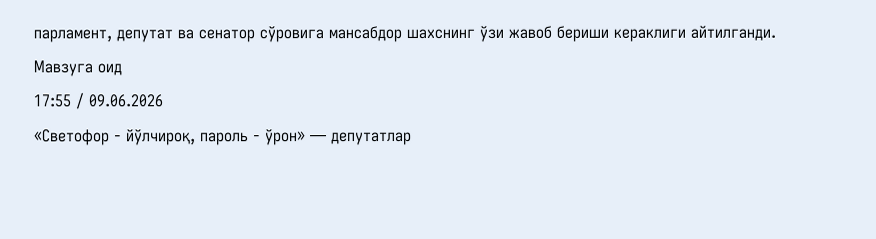парламент, депутат ва сенатор сўровига мансабдор шахснинг ўзи жавоб бериши кераклиги айтилганди.
Мавзуга оид
17:55 / 09.06.2026
«Светофор - йўлчироқ, пароль - ўрон» — депутатлар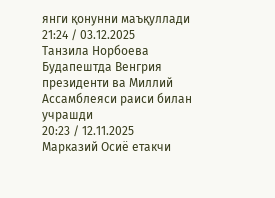янги қонунни маъқуллади
21:24 / 03.12.2025
Танзила Норбоева Будапештда Венгрия президенти ва Миллий Ассамблеяси раиси билан учрашди
20:23 / 12.11.2025
Марказий Осиё етакчи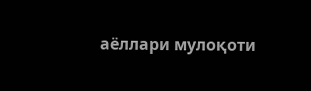аёллари мулоқоти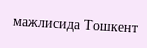мажлисида Тошкент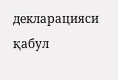декларацияси қабул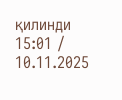қилинди
15:01 / 10.11.2025